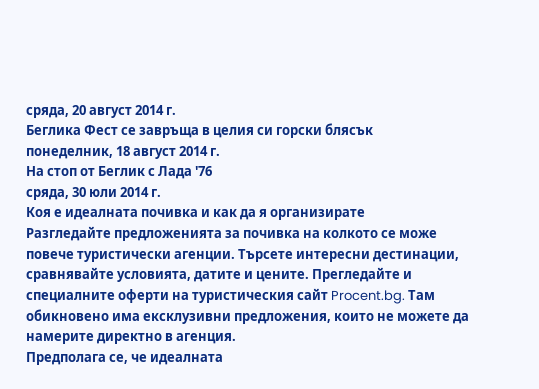сряда, 20 август 2014 г.
Беглика Фест се завръща в целия си горски блясък
понеделник, 18 август 2014 г.
На стоп от Беглик с Лада '76
сряда, 30 юли 2014 г.
Коя е идеалната почивка и как да я организирате
Разгледайте предложенията за почивка на колкото се може повече туристически агенции. Търсете интересни дестинации, сравнявайте условията, датите и цените. Прегледайте и специалните оферти на туристическия сайт Procent.bg. Там обикновено има ексклузивни предложения, които не можете да намерите директно в агенция.
Предполага се, че идеалната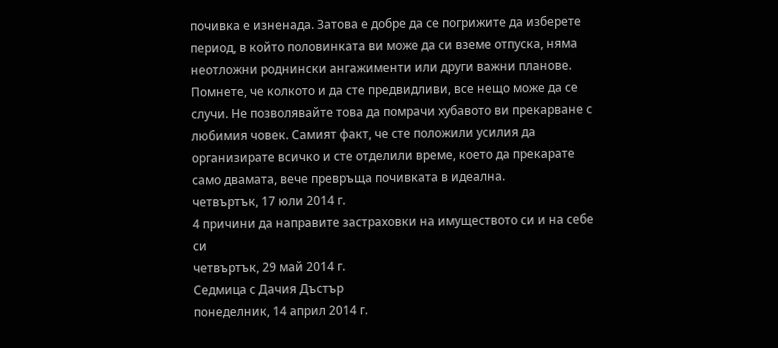почивка е изненада. Затова е добре да се погрижите да изберете период, в който половинката ви може да си вземе отпуска, няма неотложни роднински ангажименти или други важни планове.
Помнете, че колкото и да сте предвидливи, все нещо може да се случи. Не позволявайте това да помрачи хубавото ви прекарване с любимия човек. Самият факт, че сте положили усилия да организирате всичко и сте отделили време, което да прекарате само двамата, вече превръща почивката в идеална.
четвъртък, 17 юли 2014 г.
4 причини да направите застраховки на имуществото си и на себе си
четвъртък, 29 май 2014 г.
Седмица с Дачия Дъстър
понеделник, 14 април 2014 г.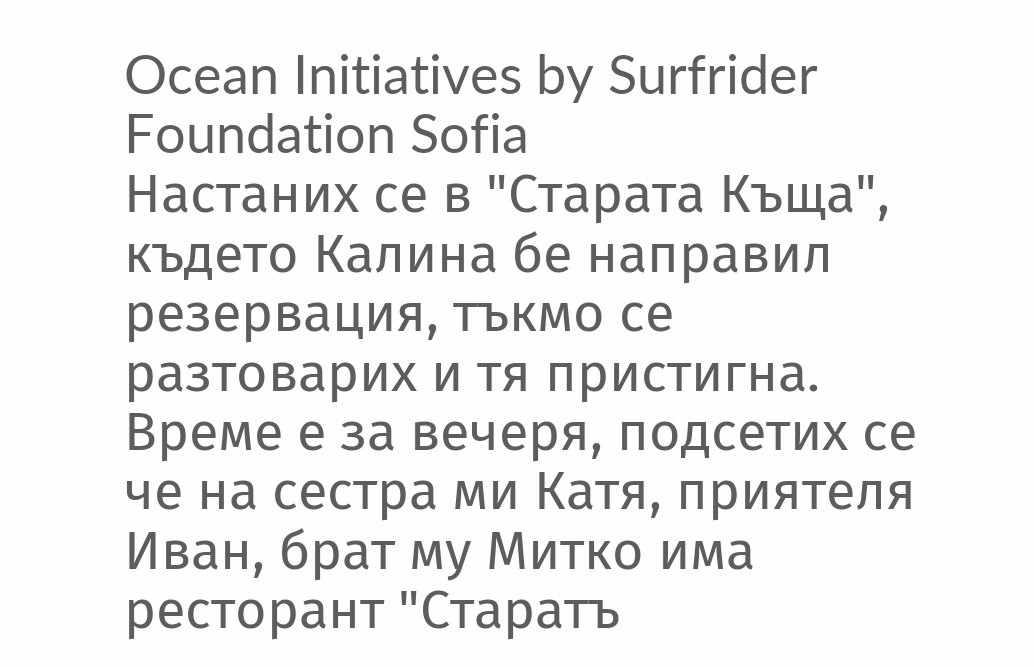Ocean Initiatives by Surfrider Foundation Sofia
Настаних се в "Старата Къща", където Калина бе направил резервация, тъкмо се разтоварих и тя пристигна. Време е за вечеря, подсетих се че на сестра ми Катя, приятеля Иван, брат му Митко има ресторант "Старатъ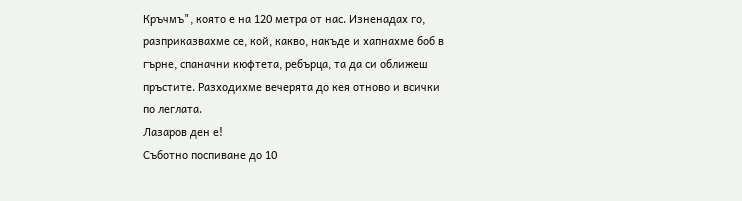Кръчмъ", която е на 120 метра от нас. Изненадах го, разприказвахме се, кой, какво, накъде и хапнахме боб в гърне, спаначни кюфтета, ребърца, та да си оближеш пръстите. Разходихме вечерята до кея отново и всички по леглата.
Лазаров ден е!
Съботно поспиване до 10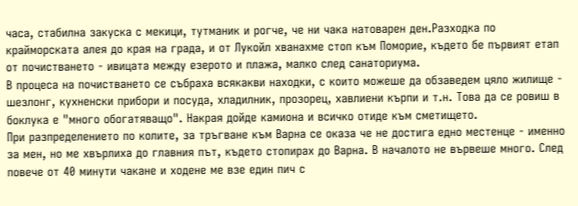часа, стабилна закуска с мекици, тутманик и рогче, че ни чака натоварен ден.Разходка по крайморската алея до края на града, и от Лукойл хванахме стоп към Поморие, където бе първият етап от почистването - ивицата между езерото и плажа, малко след санаториума.
В процеса на почистването се събраха всякакви находки, с които можеше да обзаведем цяло жилище - шезлонг, кухненски прибори и посуда, хладилник, прозорец, хавлиени кърпи и т.н. Това да се ровиш в боклука е "много обогатяващо". Накрая дойде камиона и всичко отиде към сметището.
При разпределението по колите, за тръгване към Варна се оказа че не достига едно местенце - именно за мен, но ме хвърлиха до главния път, където стопирах до Варна. В началото не вървеше много. След повече от 40 минути чакане и ходене ме взе един пич с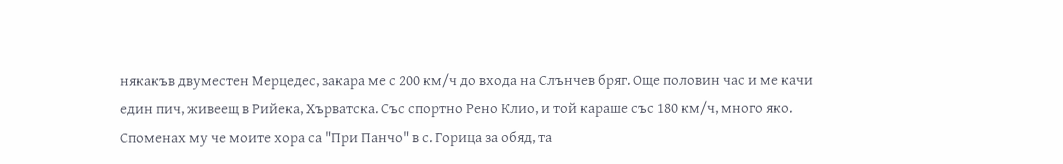някакъв двуместен Мерцедес, закара ме с 200 км/ч до входа на Слънчев бряг. Още половин час и ме качи един пич, живеещ в Рийека, Хърватска. Със спортно Рено Клио, и той караше със 180 км/ч, много яко. Споменах му че моите хора са "При Панчо" в с. Горица за обяд, та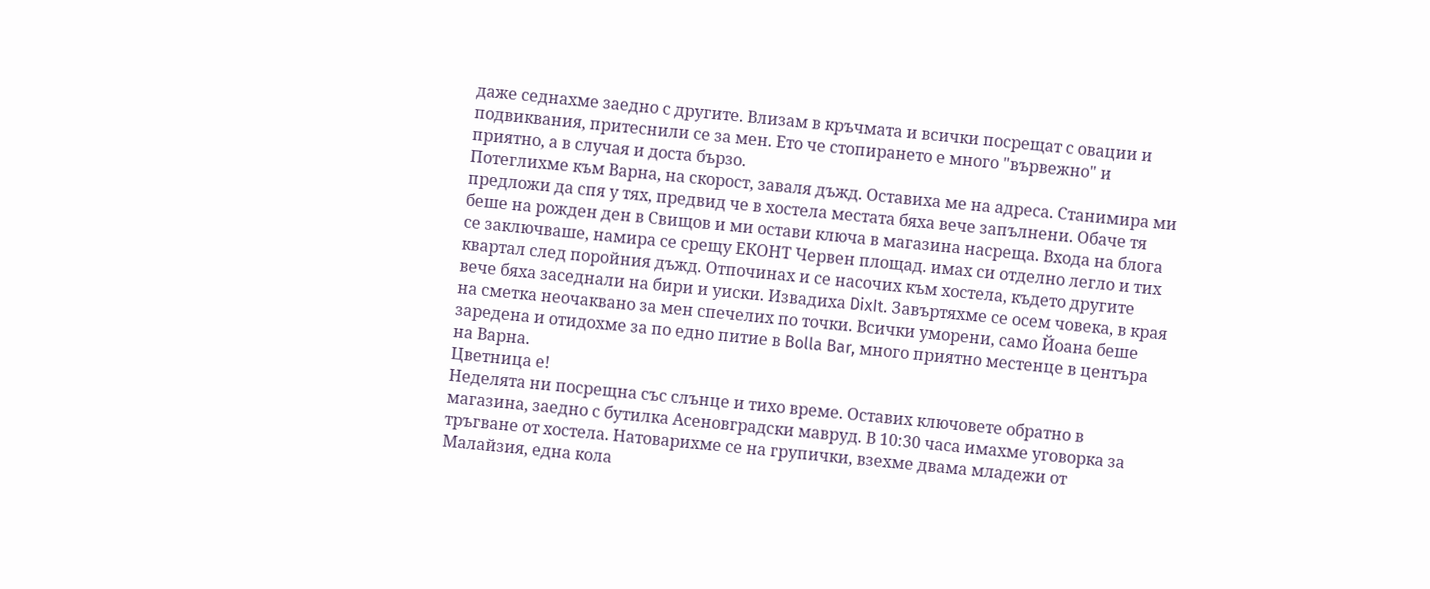даже седнахме заедно с другите. Влизам в кръчмата и всички посрещат с овации и подвиквания, притеснили се за мен. Ето че стопирането е много "вървежно" и приятно, а в случая и доста бързо.
Потеглихме към Варна, на скорост, заваля дъжд. Оставиха ме на адреса. Станимира ми предложи да спя у тях, предвид че в хостела местата бяха вече запълнени. Обаче тя беше на рожден ден в Свищов и ми остави ключа в магазина насреща. Входа на блога се заключваше, намира се срещу ЕКОНТ Червен площад. имах си отделно легло и тих квартал след поройния дъжд. Отпочинах и се насочих към хостела, където другите вече бяха заседнали на бири и уиски. Извадиха DixIt. Завъртяхме се осем човека, в края на сметка неочаквано за мен спечелих по точки. Всички уморени, само Йоана беше заредена и отидохме за по едно питие в Bolla Bar, много приятно местенце в центъра на Варна.
Цветница е!
Неделята ни посрещна със слънце и тихо време. Оставих ключовете обратно в магазина, заедно с бутилка Асеновградски мавруд. В 10:30 часа имахме уговорка за тръгване от хостела. Натоварихме се на групички, взехме двама младежи от Малайзия, една кола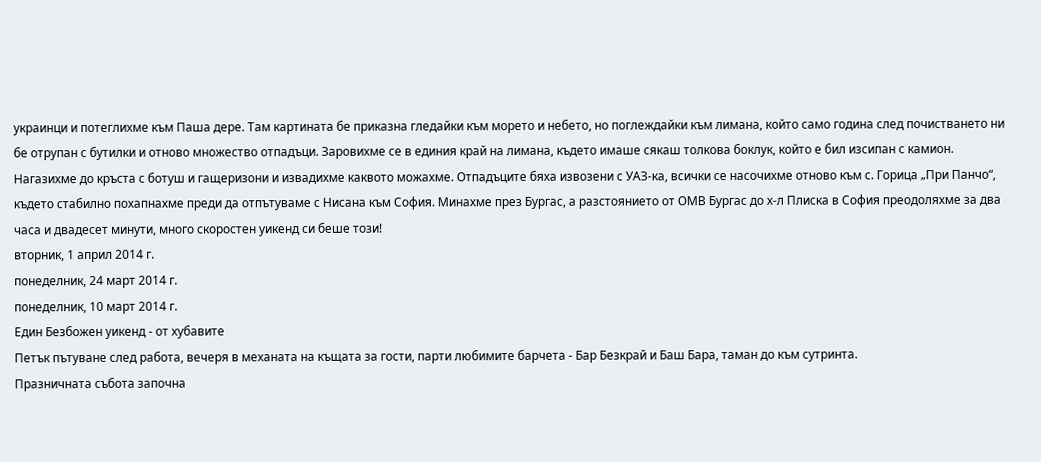украинци и потеглихме към Паша дере. Там картината бе приказна гледайки към морето и небето, но поглеждайки към лимана, който само година след почистването ни бе отрупан с бутилки и отново множество отпадъци. Заровихме се в единия край на лимана, където имаше сякаш толкова боклук, който е бил изсипан с камион. Нагазихме до кръста с ботуш и гащеризони и извадихме каквото можахме. Отпадъците бяха извозени с УАЗ-ка, всички се насочихме отново към с. Горица „При Панчо“, където стабилно похапнахме преди да отпътуваме с Нисана към София. Минахме през Бургас, а разстоянието от ОМВ Бургас до х-л Плиска в София преодоляхме за два часа и двадесет минути, много скоростен уикенд си беше този!
вторник, 1 април 2014 г.
понеделник, 24 март 2014 г.
понеделник, 10 март 2014 г.
Един Безбожен уикенд - от хубавите
Петък пътуване след работа, вечеря в механата на къщата за гости, парти любимите барчета - Бар Безкрай и Баш Бара, таман до към сутринта.
Празничната събота започна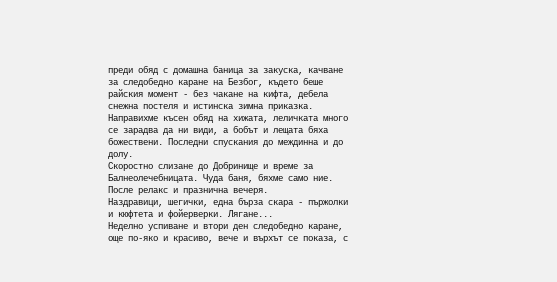преди обяд с домашна баница за закуска, качване за следобедно каране на Безбог, където беше райския момент - без чакане на кифта, дебела снежна постеля и истинска зимна приказка.
Направихме късен обяд на хижата, леличката много се зарадва да ни види, а бобът и лещата бяха божествени. Последни спускания до междинна и до долу.
Скоростно слизане до Добринище и време за Балнеолечебницата. Чуда баня, бяхме само ние. После релакс и празнична вечеря.
Наздравици, шегички, една бърза скара - пържолки и кюфтета и фойерверки. Лягане...
Неделно успиване и втори ден следобедно каране, още по-яко и красиво, вече и върхът се показа, с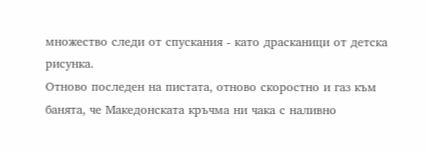множество следи от спускания - като драсканици от детска рисунка.
Отново последен на пистата, отново скоростно и газ към банята, че Македонската кръчма ни чака с наливно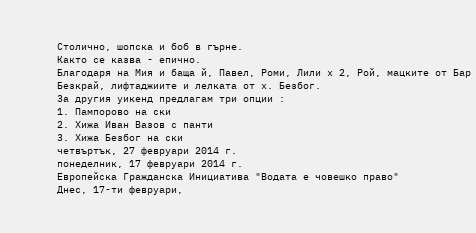Столично, шопска и боб в гърне.
Както се казва - епично.
Благодаря на Мия и баща й, Павел, Роми, Лили х 2, Рой, мацките от Бар Безкрай, лифтаджиите и лелката от х. Безбог.
За другия уикенд предлагам три опции :
1. Пампорово на ски
2. Хижа Иван Вазов с панти
3. Хижа Безбог на ски
четвъртък, 27 февруари 2014 г.
понеделник, 17 февруари 2014 г.
Европейска Гражданска Инициатива "Водата е човешко право"
Днес, 17-ти февруари,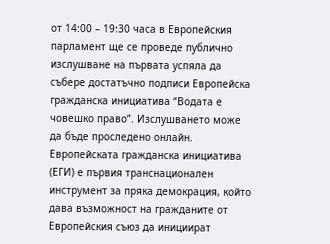от 14:00 – 19:30 часа в Европейския парламент ще се проведе публично изслушване на първата успяла да събере достатъчно подписи Европейска гражданска инициатива “Водата е човешко право”. Изслушването може да бъде проследено онлайн.
Европейската гражданска инициатива (ЕГИ) е първия транснационален инструмент за пряка демокрация, който дава възможност на гражданите от Европейския съюз да инициират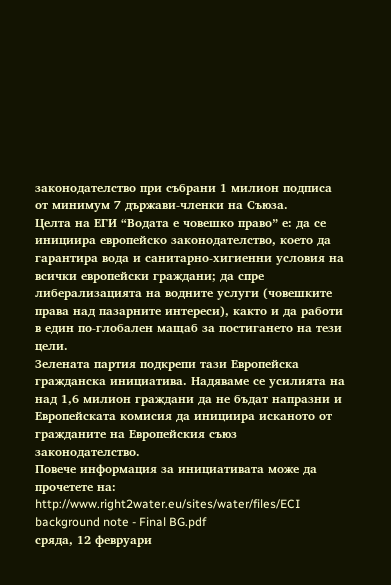законодателство при събрани 1 милион подписа от минимум 7 държави-членки на Съюза.
Целта на ЕГИ “Водата е човешко право” е: да се инициира европейско законодателство, което да гарантира вода и санитарно-хигиенни условия на всички европейски граждани; да спре либерализацията на водните услуги (човешките права над пазарните интереси), както и да работи в един по-глобален мащаб за постигането на тези цели.
Зелената партия подкрепи тази Европейска гражданска инициатива. Надяваме се усилията на над 1,6 милион граждани да не бъдат напразни и Европейската комисия да инициира исканото от гражданите на Европейския съюз законодателство.
Повече информация за инициативата може да прочетете на: http://www.right2water.eu/sites/water/files/ECI background note - Final BG.pdf
сряда, 12 февруари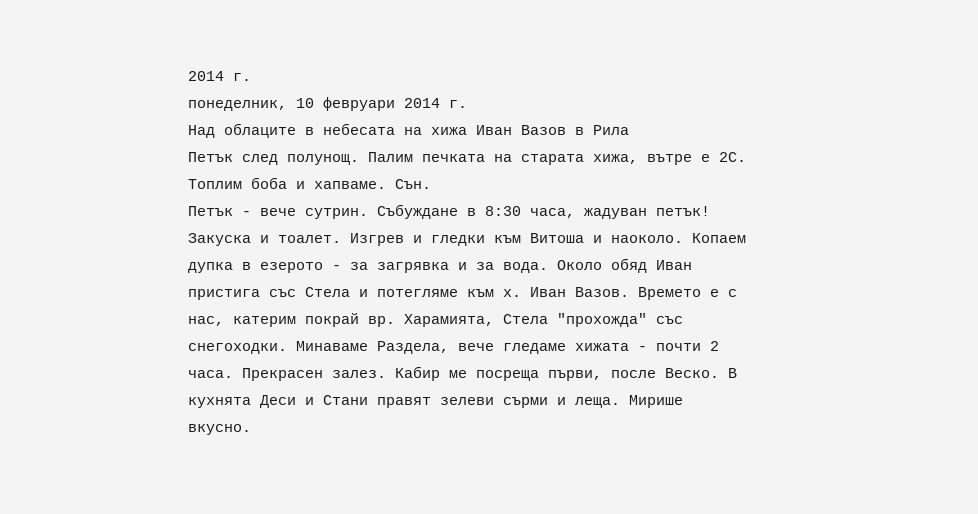2014 г.
понеделник, 10 февруари 2014 г.
Над облаците в небесата на хижа Иван Вазов в Рила
Петък след полунощ. Палим печката на старата хижа, вътре е 2С. Топлим боба и хапваме. Сън.
Петък - вече сутрин. Събуждане в 8:30 часа, жадуван петък! Закуска и тоалет. Изгрев и гледки към Витоша и наоколо. Копаем дупка в езерото - за загрявка и за вода. Около обяд Иван пристига със Стела и потегляме към х. Иван Вазов. Времето е с нас, катерим покрай вр. Харамията, Стела "прохожда" със снегоходки. Минаваме Раздела, вече гледаме хижата - почти 2 часа. Прекрасен залез. Кабир ме посреща първи, после Веско. В кухнята Деси и Стани правят зелеви сърми и леща. Мирише вкусно.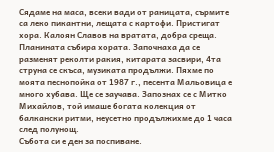Сядаме на маса, всеки вади от раницата, сърмите са леко пикантни, лещата с картофи. Пристигат хора. Калоян Славов на вратата, добра среща. Планината събира хората. Започнаха да се разменят реколти ракия, китарата засвири, 4та струна се скъса, музиката продължи. Пяхме по моята песнопойка от 1987 г., песента Мальовица е много хубава. Ще се заучава. Запознах се с Митко Михайлов, той имаше богата колекция от балкански ритми, неусетно продължихме до 1 часа след полунощ.
Събота си е ден за поспиване.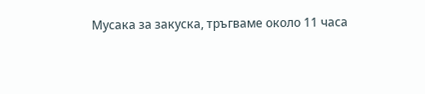Мусака за закуска, тръгваме около 11 часа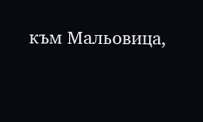към Мальовица,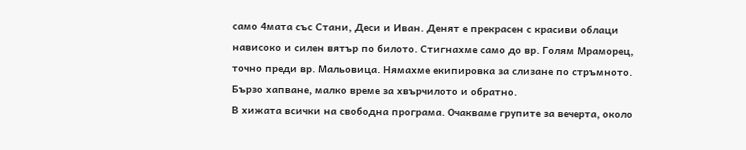само 4мата със Стани, Деси и Иван. Денят е прекрасен с красиви облаци нависоко и силен вятър по билото. Стигнахме само до вр. Голям Мраморец, точно преди вр. Мальовица. Нямахме екипировка за слизане по стръмното. Бързо хапване, малко време за хвърчилото и обратно.
В хижата всички на свободна програма. Очакваме групите за вечерта, около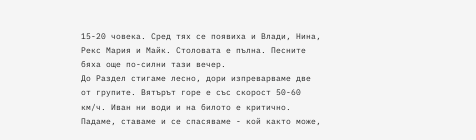15-20 човека. Сред тях се появиха и Влади, Нина, Рекс Мария и Майк. Столовата е пълна. Песните бяха още по-силни тази вечер.
До Раздел стигаме лесно, дори изпреварваме две от групите. Вятърът горе е със скорост 50-60 км/ч. Иван ни води и на билото е критично. Падаме, ставаме и се спасяваме - кой както може,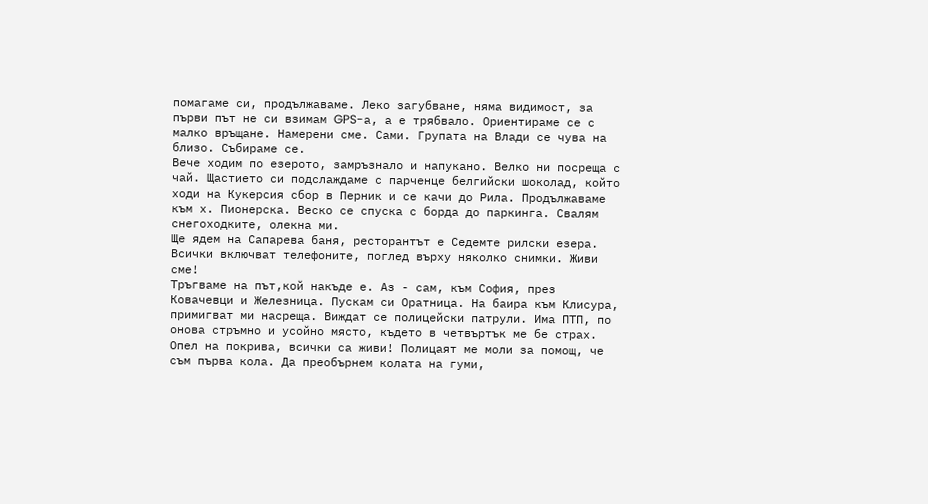помагаме си, продължаваме. Леко загубване, няма видимост, за първи път не си взимам GPS-а, а е трябвало. Ориентираме се с малко връщане. Намерени сме. Сами. Групата на Влади се чува на близо. Събираме се.
Вече ходим по езерото, замръзнало и напукано. Велко ни посреща с чай. Щастието си подслаждаме с парченце белгийски шоколад, който ходи на Кукерсия сбор в Перник и се качи до Рила. Продължаваме към х. Пионерска. Веско се спуска с борда до паркинга. Свалям снегоходките, олекна ми.
Ще ядем на Сапарева баня, ресторантът е Седемте рилски езера. Всички включват телефоните, поглед върху няколко снимки. Живи сме!
Тръгваме на път,кой накъде е. Аз - сам, към София, през Ковачевци и Железница. Пускам си Оратница. На баира към Клисура, примигват ми насреща. Виждат се полицейски патрули. Има ПТП, по онова стръмно и усойно място, където в четвъртък ме бе страх.
Опел на покрива, всички са живи! Полицаят ме моли за помощ, че съм първа кола. Да преобърнем колата на гуми,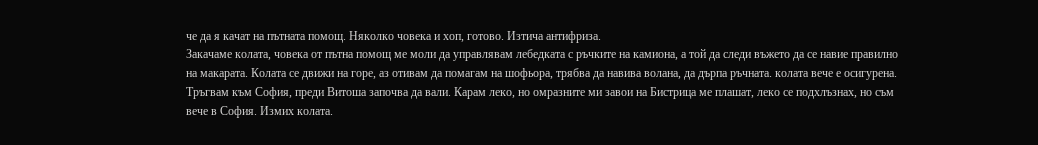че да я качат на пътната помощ. Няколко човека и хоп, готово. Изтича антифриза.
Закачаме колата, човека от пътна помощ ме моли да управлявам лебедката с ръчките на камиона, а той да следи въжето да се навие правилно на макарата. Колата се движи на горе, аз отивам да помагам на шофьора, трябва да навива волана, да дърпа ръчната. колата вече е осигурена. Тръгвам към София, преди Витоша започва да вали. Карам леко, но омразните ми завои на Бистрица ме плашат, леко се подхлъзнах, но съм вече в София. Измих колата.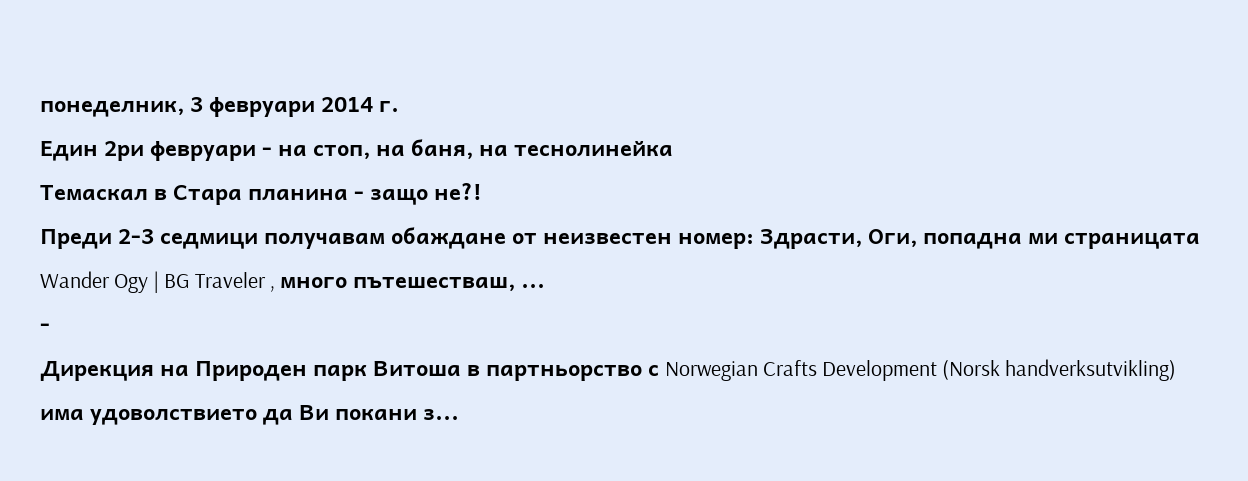понеделник, 3 февруари 2014 г.
Един 2ри февруари - на стоп, на баня, на теснолинейка
Темаскал в Стара планина - защо не?!
Преди 2-3 седмици получавам обаждане от неизвестен номер: Здрасти, Оги, попадна ми страницата Wander Ogy | BG Traveler , много пътешестваш, ...
-
Дирекция на Природен парк Витоша в партньорство с Norwegian Crafts Development (Norsk handverksutvikling) има удоволствието да Ви покани з...